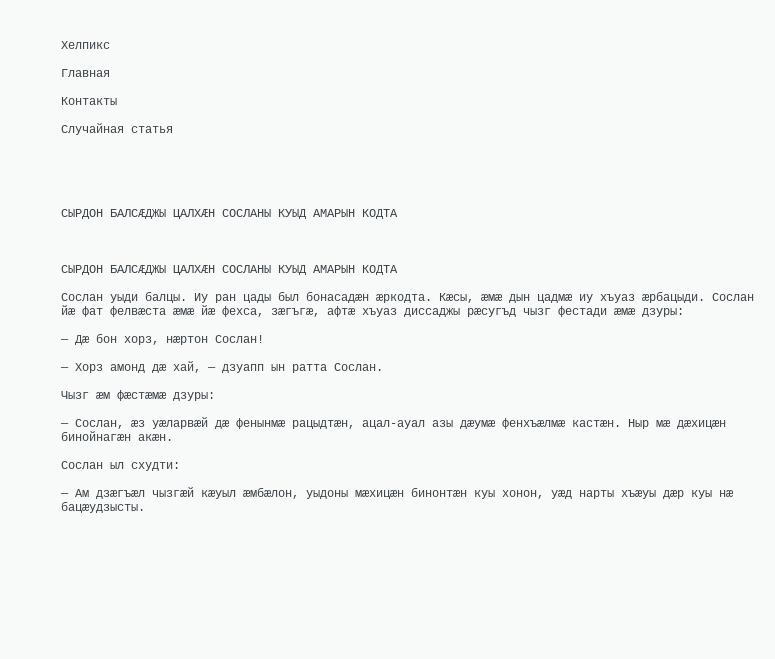Хелпикс

Главная

Контакты

Случайная статья





СЫРДОН БАЛСÆДЖЫ ЦАЛХÆН СОСЛАНЫ КУЫД АМАРЫН КОДТА



СЫРДОН БАЛСÆДЖЫ ЦАЛХÆН СОСЛАНЫ КУЫД АМАРЫН КОДТА

Сослан уыди балцы. Иу ран цады был бонасадæн æркодта. Кæсы, æмæ дын цадмæ иу хъуаз æрбацыди. Сослан йæ фат фелвæста æмæ йæ фехса, зæгъгæ, афтæ хъуаз диссаджы рæсугъд чызг фестади æмæ дзуры:

— Дæ бон хорз, нæртон Сослан!

— Хорз амонд дæ хай, — дзуапп ын ратта Сослан.

Чызг æм фæстæмæ дзуры:

— Сослан, æз уæларвæй дæ фенынмæ рацыдтæн, ацал-ауал азы дæумæ фенхъæлмæ кастæн. Ныр мæ дæхицæн бинойнагæн акæн.

Сослан ыл схудти:

— Ам дзæгъæл чызгæй кæуыл æмбæлон, уыдоны мæхицæн бинонтæн куы хонон, уæд нарты хъæуы дæр куы нæ бацæудзысты.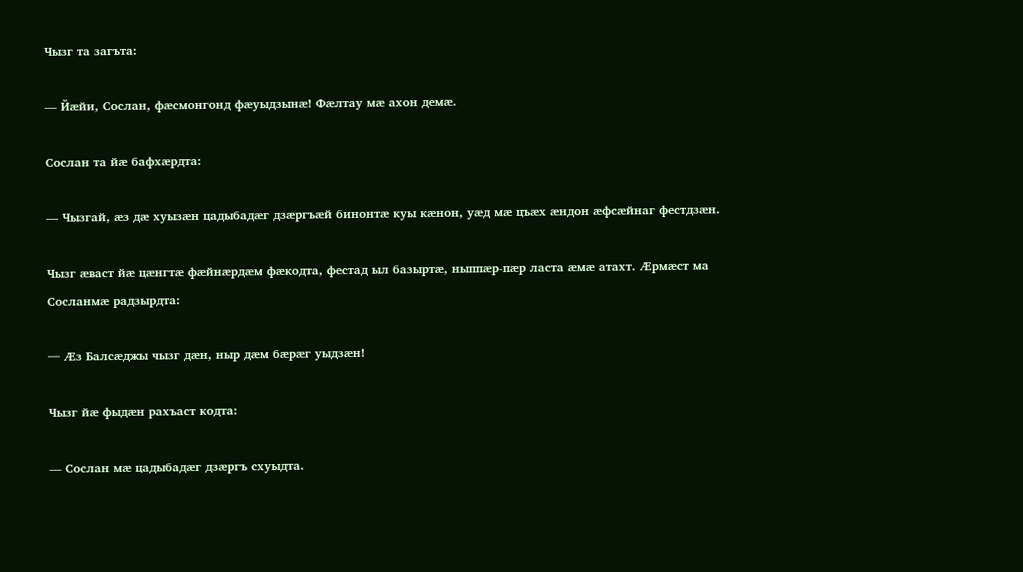Чызг та загъта:

— Йæйи, Сослан, фæсмонгонд фæуыдзынæ! Фæлтау мæ ахон демæ.

Сослан та йæ бафхæрдта:

— Чызгай, æз дæ хуызæн цадыбадæг дзæргъæй бинонтæ куы кæнон, уæд мæ цъæх æндон æфсæйнаг фестдзæн.

Чызг æваст йæ цæнгтæ фæйнæрдæм фæкодта, фестад ыл базыртæ, ныппæр-пæр ласта æмæ атахт. Æрмæст ма Сосланмæ радзырдта:

— Æз Балсæджы чызг дæн, ныр дæм бæрæг уыдзæн!

Чызг йæ фыдæн рахъаст кодта:

— Сослан мæ цадыбадæг дзæргъ схуыдта.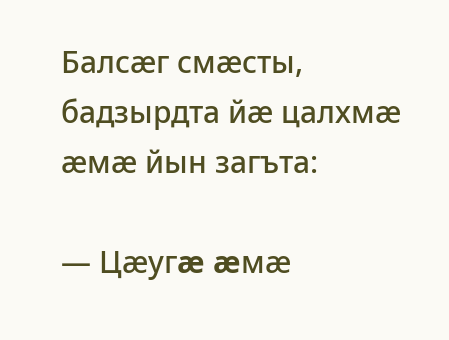Балсæг смæсты, бадзырдта йæ цалхмæ æмæ йын загъта:

— Цæугæ æмæ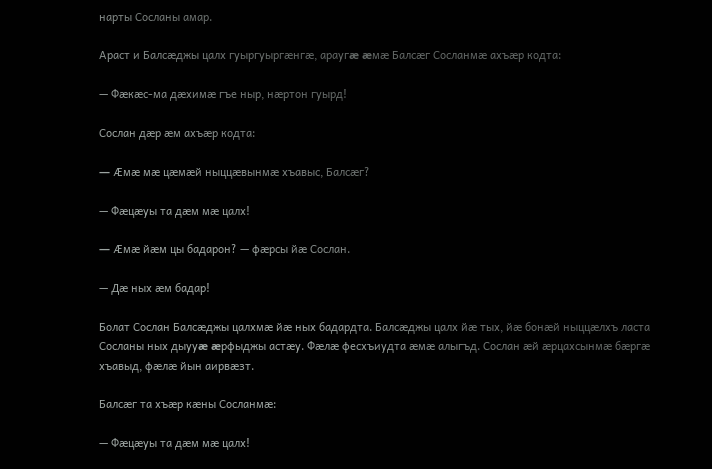нарты Сосланы амар.

Араст и Балсæджы цалх гуыргуыргæнгæ, араугæ æмæ Балсæг Сосланмæ ахъæр кодта:

— Фæкæс-ма дæхимæ гъе ныр, нæртон гуырд!

Сослан дæр æм ахъæр кодта:

— Æмæ мæ цæмæй ныццæвынмæ хъавыс, Балсæг?

— Фæцæуы та дæм мæ цалх!

— Æмæ йæм цы бадарон? — фæрсы йæ Сослан.

— Дæ ных æм бадар!

Болат Сослан Балсæджы цалхмæ йæ ных бадардта. Балсæджы цалх йæ тых, йæ бонæй ныццæлхъ ласта Сосланы ных дыууæ æрфыджы астæу. Фæлæ фесхъиудта æмæ алыгъд. Сослан æй æрцахсынмæ бæргæ хъавыд, фæлæ йын аирвæзт.

Балсæг та хъæр кæны Сосланмæ:

— Фæцæуы та дæм мæ цалх!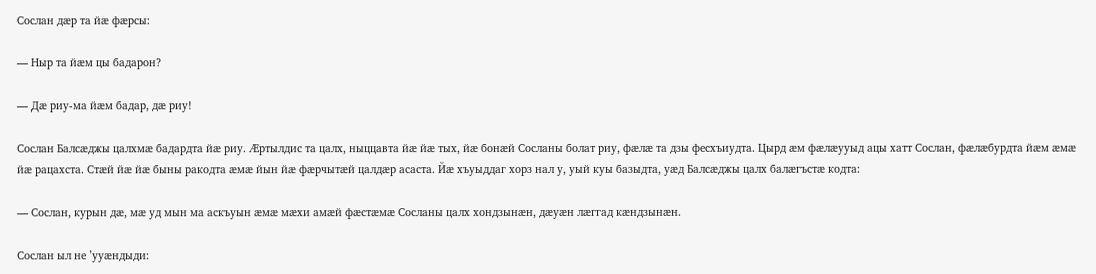Сослан дæр та йæ фæрсы:

— Ныр та йæм цы бадарон?

— Дæ риу-ма йæм бадар, дæ риу!

Сослан Балсæджы цалхмæ бадардта йæ риу. Æртылдис та цалх, ныццавта йæ йæ тых, йæ бонæй Сосланы болат риу, фæлæ та дзы фесхъиудта. Цырд æм фæлæууыд ацы хатт Сослан, фæлæбурдта йæм æмæ йæ рацахста. Стæй йæ йæ быны ракодта æмæ йын йæ фæрчытæй цалдæр асаста. Йæ хъуыддаг хорз нал у, уый куы базыдта, уæд Балсæджы цалх балæгъстæ кодта:

— Сослан, курын дæ, мæ уд мын ма аскъуын æмæ мæхи амæй фæстæмæ Сосланы цалх хондзынæн, дæуæн лæггад кæндзынæн.

Сослан ыл не ’ууæндыди: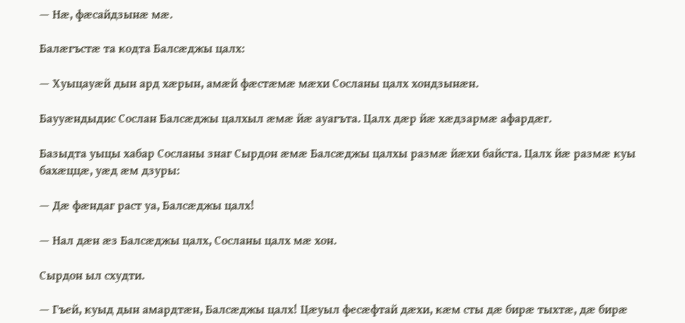— Нæ, фæсайдзынæ мæ.

Балæгъстæ та кодта Балсæджы цалх:

— Хуыцауæй дын ард хæрын, амæй фæстæмæ мæхи Сосланы цалх хондзынæн.

Баууæндыдис Сослан Балсæджы цалхыл æмæ йæ ауагъта. Цалх дæр йæ хæдзармæ афардæг.

Базыдта уыцы хабар Сосланы знаг Сырдон æмæ Балсæджы цалхы размæ йæхи байста. Цалх йæ размæ куы бахæццæ, уæд æм дзуры:

— Дæ фæндаг раст уа, Балсæджы цалх!

— Нал дæн æз Балсæджы цалх, Сосланы цалх мæ хон.

Сырдон ыл схудти.

— Гъей, куыд дын амардтæн, Балсæджы цалх! Цæуыл фесæфтай дæхи, кæм сты дæ бирæ тыхтæ, дæ бирæ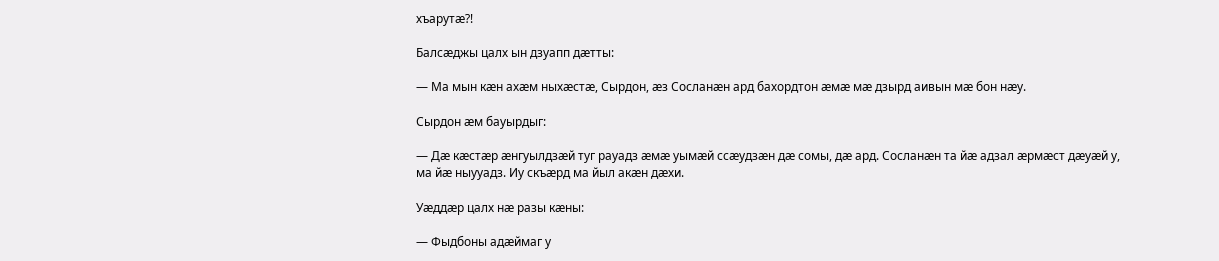хъарутæ?!

Балсæджы цалх ын дзуапп дæтты:

— Ма мын кæн ахæм ныхæстæ, Сырдон, æз Сосланæн ард бахордтон æмæ мæ дзырд аивын мæ бон нæу.

Сырдон æм бауырдыг:

— Дæ кæстæр æнгуылдзæй туг рауадз æмæ уымæй ссæудзæн дæ сомы, дæ ард. Сосланæн та йæ адзал æрмæст дæуæй у, ма йæ ныууадз. Иу скъæрд ма йыл акæн дæхи.

Уæддæр цалх нæ разы кæны:

— Фыдбоны адæймаг у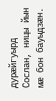дурæйгуырд Сослан, ницы йын мæ бон бауыдзæн.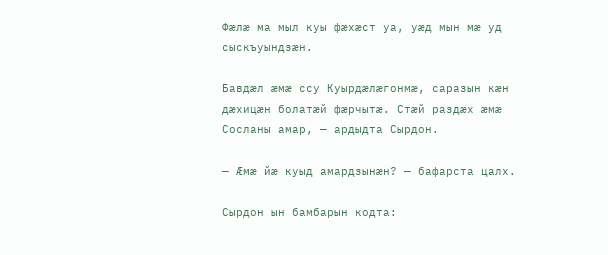Фæлæ ма мыл куы фæхæст уа, уæд мын мæ уд сыскъуындзæн.

Бавдæл æмæ ссу Куырдæлæгонмæ, саразын кæн дæхицæн болатæй фæрчытæ. Стæй раздæх æмæ Сосланы амар, — ардыдта Сырдон.

— Æмæ йæ куыд амардзынæн? — бафарста цалх.

Сырдон ын бамбарын кодта: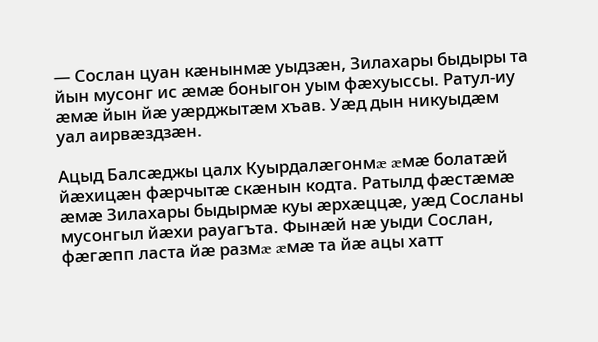— Сослан цуан кæнынмæ уыдзæн, Зилахары быдыры та йын мусонг ис æмæ боныгон уым фæхуыссы. Ратул-иу æмæ йын йæ уæрджытæм хъав. Уæд дын никуыдæм уал аирвæздзæн.

Ацыд Балсæджы цалх Куырдалæгонмæ æмæ болатæй йæхицæн фæрчытæ скæнын кодта. Ратылд фæстæмæ æмæ Зилахары быдырмæ куы æрхæццæ, уæд Сосланы мусонгыл йæхи рауагъта. Фынæй нæ уыди Сослан, фæгæпп ласта йæ размæ æмæ та йæ ацы хатт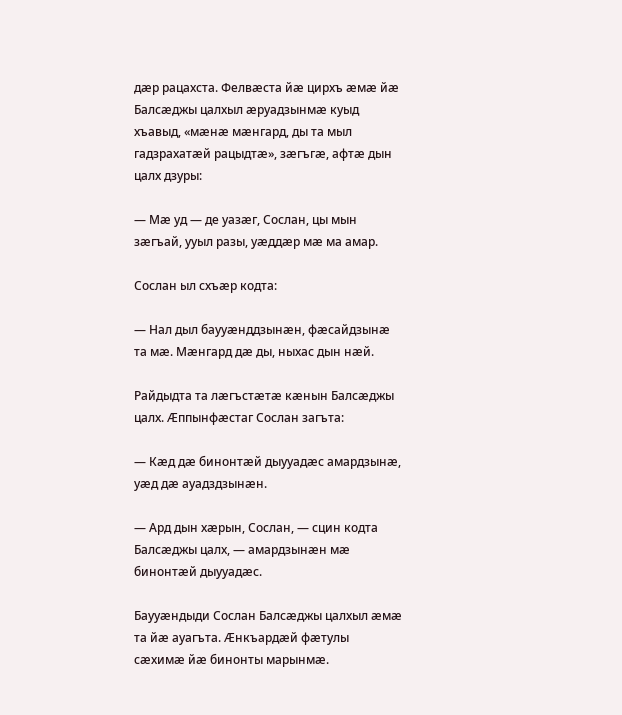дæр рацахста. Фелвæста йæ цирхъ æмæ йæ Балсæджы цалхыл æруадзынмæ куыд хъавыд, «мæнæ мæнгард, ды та мыл гадзрахатæй рацыдтæ», зæгъгæ, афтæ дын цалх дзуры:

— Мæ уд — де уазæг, Сослан, цы мын зæгъай, ууыл разы, уæддæр мæ ма амар.

Сослан ыл схъæр кодта:

— Нал дыл баууæнддзынæн, фæсайдзынæ та мæ. Мæнгард дæ ды, ныхас дын нæй.

Райдыдта та лæгъстæтæ кæнын Балсæджы цалх. Æппынфæстаг Сослан загъта:

— Кæд дæ бинонтæй дыууадæс амардзынæ, уæд дæ ауадздзынæн.

— Ард дын хæрын, Сослан, — сцин кодта Балсæджы цалх, — амардзынæн мæ бинонтæй дыууадæс.

Баууæндыди Сослан Балсæджы цалхыл æмæ та йæ ауагъта. Æнкъардæй фæтулы сæхимæ йæ бинонты марынмæ.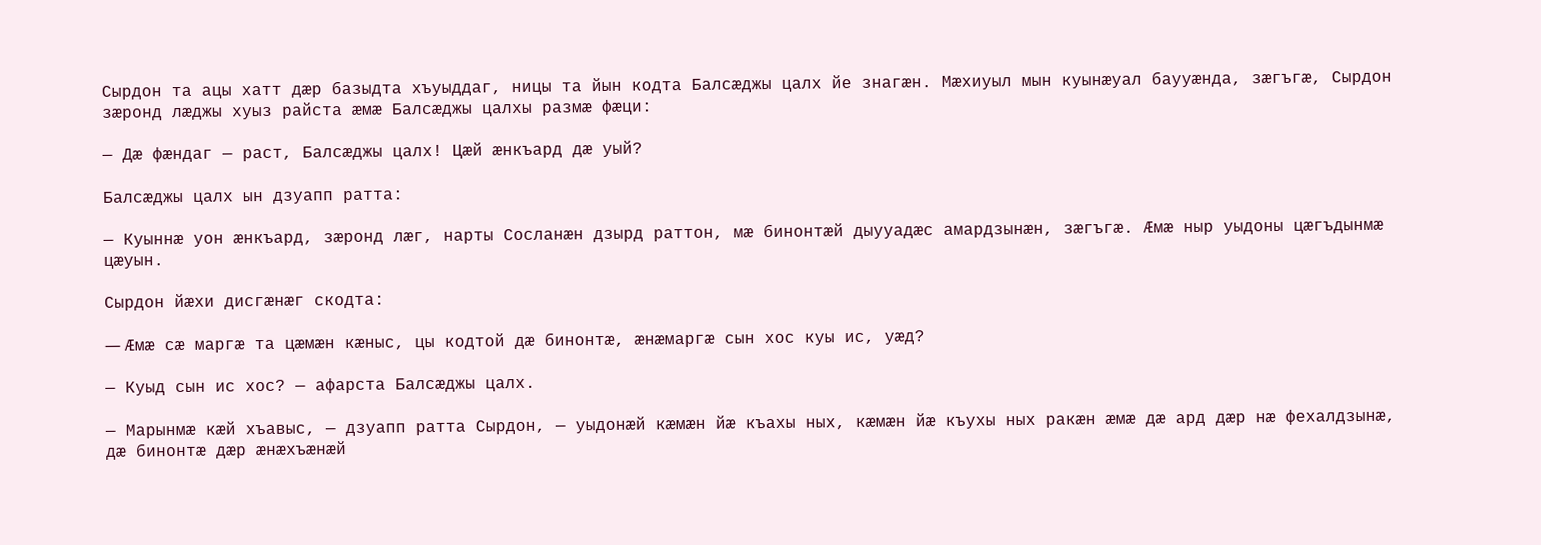Сырдон та ацы хатт дæр базыдта хъуыддаг, ницы та йын кодта Балсæджы цалх йе знагæн. Мæхиуыл мын куынæуал баууæнда, зæгъгæ, Сырдон зæронд лæджы хуыз райста æмæ Балсæджы цалхы размæ фæци:

— Дæ фæндаг — раст, Балсæджы цалх! Цæй æнкъард дæ уый?

Балсæджы цалх ын дзуапп ратта:

— Куыннæ уон æнкъард, зæронд лæг, нарты Сосланæн дзырд раттон, мæ бинонтæй дыууадæс амардзынæн, зæгъгæ. Æмæ ныр уыдоны цæгъдынмæ цæуын.

Сырдон йæхи дисгæнæг скодта:

— Æмæ сæ маргæ та цæмæн кæныс, цы кодтой дæ бинонтæ, æнæмаргæ сын хос куы ис, уæд?

— Куыд сын ис хос? — афарста Балсæджы цалх.

— Марынмæ кæй хъавыс, — дзуапп ратта Сырдон, — уыдонæй кæмæн йæ къахы ных, кæмæн йæ къухы ных ракæн æмæ дæ ард дæр нæ фехалдзынæ, дæ бинонтæ дæр æнæхъæнæй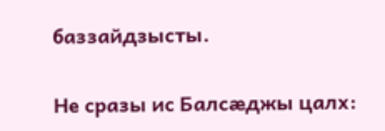баззайдзысты.

Не сразы ис Балсæджы цалх: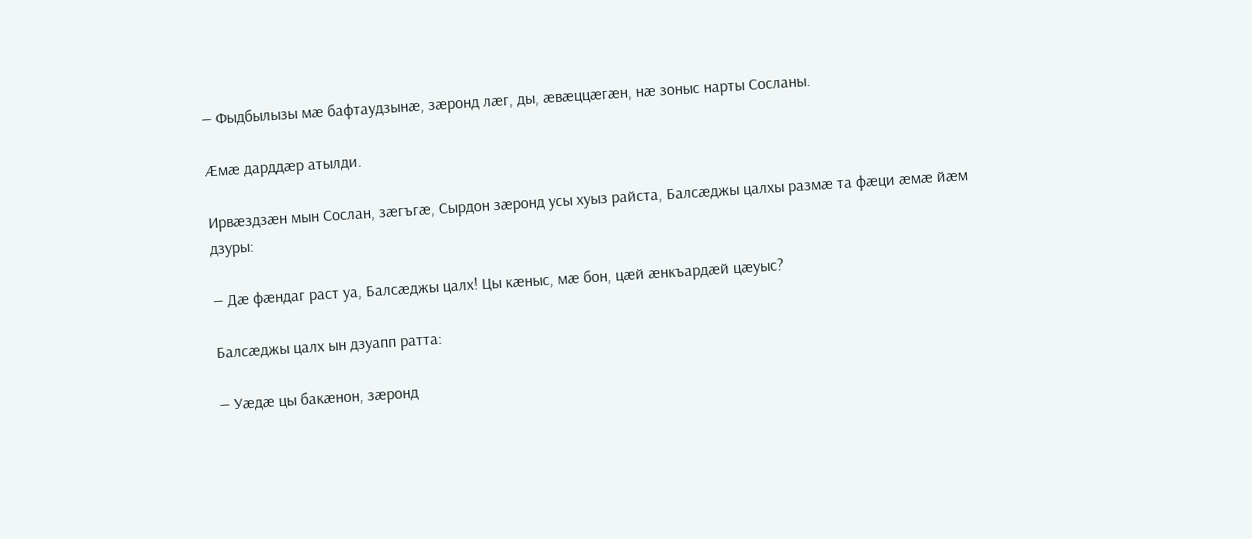— Фыдбылызы мæ бафтаудзынæ, зæронд лæг, ды, æвæццæгæн, нæ зоныс нарты Сосланы.

Æмæ дарддæр атылди.

Ирвæздзæн мын Сослан, зæгъгæ, Сырдон зæронд усы хуыз райста, Балсæджы цалхы размæ та фæци æмæ йæм дзуры:

— Дæ фæндаг раст уа, Балсæджы цалх! Цы кæныс, мæ бон, цæй æнкъардæй цæуыс?

Балсæджы цалх ын дзуапп ратта:

— Уæдæ цы бакæнон, зæронд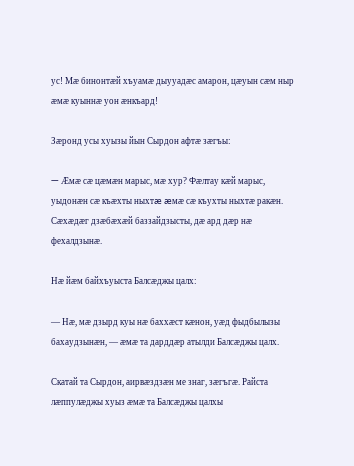ус! Мæ бинонтæй хъуамæ дыууадæс амарон, цæуын сæм ныр æмæ куыннæ уон æнкъард!

Зæронд усы хуызы йын Сырдон афтæ зæгъы:

— Æмæ сæ цæмæн марыс, мæ хур? Фæлтау кæй марыс, уыдонæн сæ къæхты ныхтæ æмæ сæ къухты ныхтæ ракæн. Сæхæдæг дзæбæхæй баззайдзысты, дæ ард дæр нæ фехалдзынæ.

Нæ йæм байхъуыста Балсæджы цалх:

— Нæ, мæ дзырд куы нæ баххæст кæнон, уæд фыдбылызы бахаудзынæн, — æмæ та дарддæр атылди Балсæджы цалх.

Скатай та Сырдон, аирвæздзæн ме знаг, зæгъгæ. Райста лæппулæджы хуыз æмæ та Балсæджы цалхы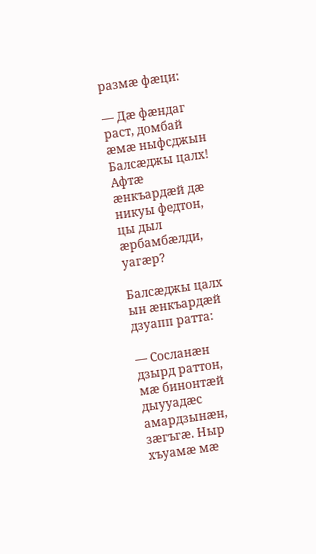размæ фæци:

— Дæ фæндаг раст, домбай æмæ ныфсджын Балсæджы цалх! Афтæ æнкъардæй дæ никуы федтон, цы дыл æрбамбæлди, уагæр?

Балсæджы цалх ын æнкъардæй дзуапп ратта:

— Сосланæн дзырд раттон, мæ бинонтæй дыууадæс амардзынæн, зæгъгæ. Ныр хъуамæ мæ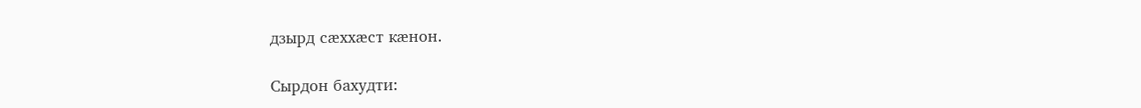дзырд сæххæст кæнон.

Сырдон бахудти: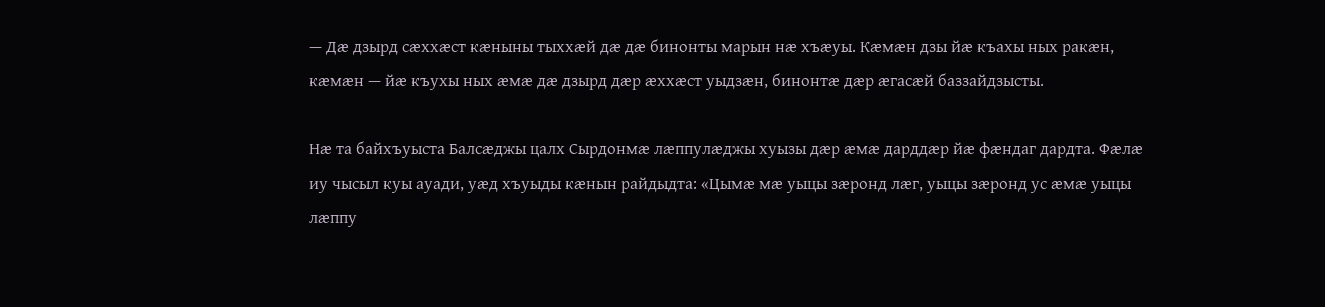— Дæ дзырд сæххæст кæныны тыххæй дæ дæ бинонты марын нæ хъæуы. Кæмæн дзы йæ къахы ных ракæн, кæмæн — йæ къухы ных æмæ дæ дзырд дæр æххæст уыдзæн, бинонтæ дæр æгасæй баззайдзысты.

Нæ та байхъуыста Балсæджы цалх Сырдонмæ лæппулæджы хуызы дæр æмæ дарддæр йæ фæндаг дардта. Фæлæ иу чысыл куы ауади, уæд хъуыды кæнын райдыдта: «Цымæ мæ уыцы зæронд лæг, уыцы зæронд ус æмæ уыцы лæппу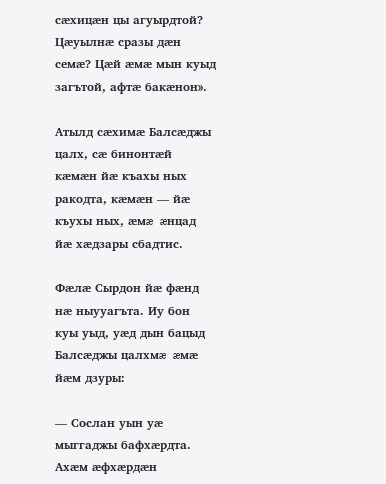сæхицæн цы агуырдтой? Цæуылнæ сразы дæн семæ? Цæй æмæ мын куыд загътой, афтæ бакæнон».

Атылд сæхимæ Балсæджы цалх, сæ бинонтæй кæмæн йæ къахы ных ракодта, кæмæн — йæ къухы ных, æмæ æнцад йæ хæдзары сбадтис.

Фæлæ Сырдон йæ фæнд нæ ныууагъта. Иу бон куы уыд, уæд дын бацыд Балсæджы цалхмæ æмæ йæм дзуры:

— Сослан уын уæ мыггаджы бафхæрдта. Ахæм æфхæрдæн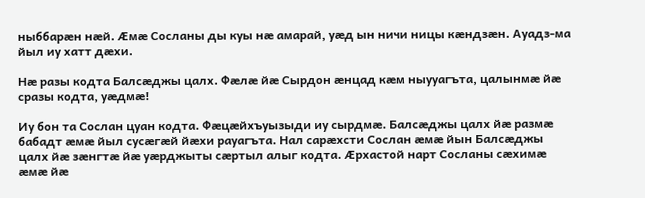ныббарæн нæй. Æмæ Сосланы ды куы нæ амарай, уæд ын ничи ницы кæндзæн. Ауадз-ма йыл иу хатт дæхи.

Нæ разы кодта Балсæджы цалх. Фæлæ йæ Сырдон æнцад кæм ныууагъта, цалынмæ йæ сразы кодта, уæдмæ!

Иу бон та Сослан цуан кодта. Фæцæйхъуызыди иу сырдмæ. Балсæджы цалх йæ размæ бабадт æмæ йыл сусæгæй йæхи рауагъта. Нал сарæхсти Сослан æмæ йын Балсæджы цалх йæ зæнгтæ йæ уæрджыты сæртыл алыг кодта. Æрхастой нарт Сосланы сæхимæ æмæ йæ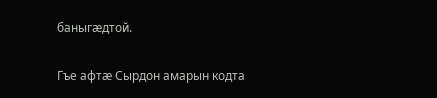баныгæдтой.

Гъе афтæ Сырдон амарын кодта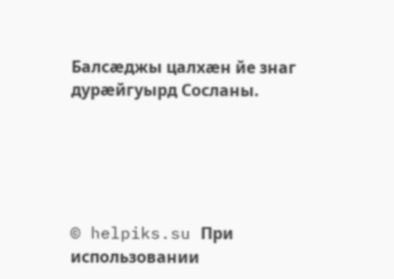Балсæджы цалхæн йе знаг дурæйгуырд Сосланы.





© helpiks.su При использовании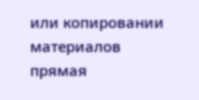или копировании материалов прямая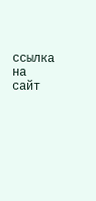ссылка на сайт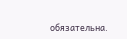обязательна.